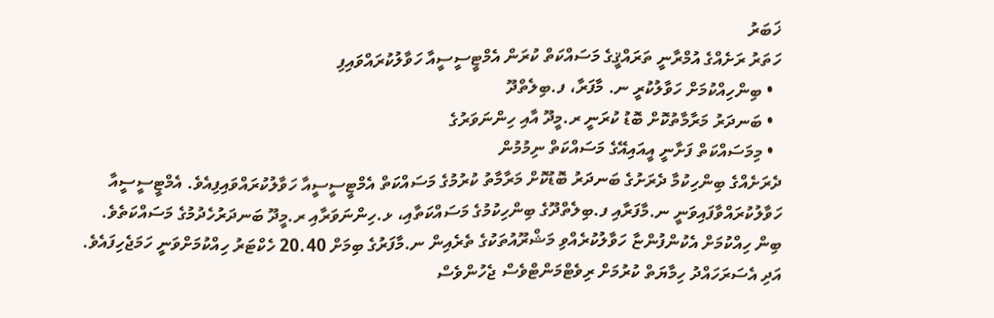ޚަބަރު
ހަތަރު ރަށެއްގެ އުމްރާނީ ތަރައްޤީގެ މަސައްކަތް ކުރަން އެމްޓީސީސީއާ ހަވާލުކުރައްވައިފި
  • ބިންހިއްކުމަށް ހަވާލުކުރީ ނ. މާފަރާ، ފ.ބިލެތްދޫ
  • ބަނދަރު މަރާމާތުކޮށް ބޮޑު ކުރަނީ ރ.މީދޫ އާއި ހިންނަވަރުގެ
  • މިމަސައްކަތް ފަށާނީ އީއައިއޭގެ މަސައްކަތް ނިމުމުން
ދެރަށެއްގެ ބިންހިކުމާ ދެރަށުގެ ބަނދަރު ބޮޑުކޮށް މަރާމާތު ކުރުމުގެ މަސައްކަތް އެމްޓީސީސީއާ ހަވާލުކުރައްވައިފިއެވެ. އެމްޓީސީސީއާ ހަވާލުކުރައްވާފައިވަނީ ނ.މާފަރާއި ފ.ބިލެތްދޫގެ ބިންހިކުމުގެ މަސައްކަތާއި، ޅ.ހިންނަވަރާއި ރ.މީދޫ ބަނދަރުހެދުމުގެ މަސައްކަތެވެ.
ބިން ހިއްކުމަށް އެކުންފުންޏާ ހަވާލުކުރެއްވި މަޝްރޫއުތަކުގެ ތެރެއިން ނ.މާފަރުގެ ބިމަށް 20.40 ހެކްޓަރު ހިއްކުމަށްވަނީ ހަމަޖެހިފައެވެ. އަދި އެސަރަހައްދު ހިމާޔަތް ކުރުމަށް ރިވެޓްމަންޓްވެސް ޖެހުންވެސް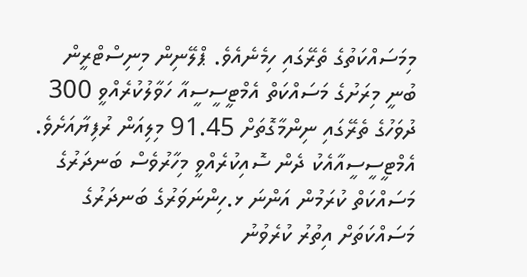މިމަސައްކަތުގެ ތެރޭގައި ހިމެނެއެވެ. ޕްލޭނިން މިނިސްޓްރީން ބުނީ މިރަށުގެ މަސައްކަތް އެމްޓީސީސީއާ ހަވާލުކުރެއްވީ 300 ދުވަހުގެ ތެރޭގައި ނިންމާގޮތަށް 91.45 މިލިއަން ރުފިޔާއަށެވެ.
އެމްޓީސީސީއާއެކު ދެން ސޮއިކުރެއްވީ މިހާރުވެސް ބަނދަރުގެ މަސައްކަތް ކުރަމުން އަންނަ ޅ.ހިންނަވަރުގެ ބަނދަރުގެ މަސައްކަތަށް އިތުރު ކުރެވުނު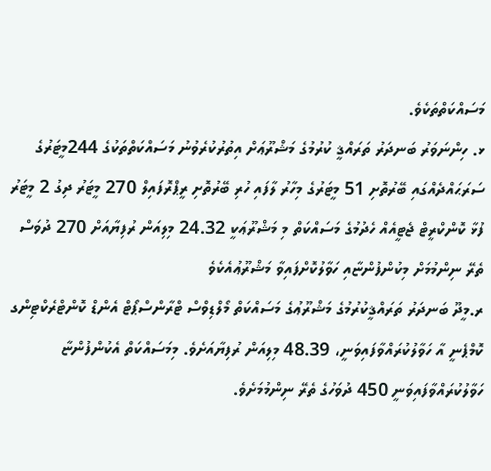މަސައްކަތްތަކެވެ.
ޅ. ހިންނަވަރު ބަނދަރު ތަރައްޤީ ކުރުމުގެ މަޝްރޫޢަށް އިތުރުކުރެވުނު މަސައްކަތްތަކުގެ 244މީޓަރުގެ ސަރަޙައްދެއްގައި ބޭރުތޮށި 51 މީޓަރުގެ މިހާރު ލާފައި ހުރި ބޭރުތޮށި ރީޕްރޮފައިލް 270 މީޓަރު ދިގު 2 މީޓަރު ފުޅާ ކޮންކްރީޓް ޖެޓީއެއް ހެދުމުގެ މަސައްކަތް މި މަޝްރޫޢަކީ 24.32 މިލިއަން ރުފިޔާއަށް 270 ދުވަސް ތެރޭ ނިންމުމަށް މިކުންފުންޏާއި ހަވާލުކޮށްފައިވާ މަޝްރޫޢުއެކެވެ
ރ.މީދޫ ބަނދަރު ތަރައްޤީކުރުމުގެ މަޝްރޫޢުގެ މަސައްކަތް މޯލްޑިވްސް ޓްރާންސްޕޯޓް އެންޑް ކޮންޓްރެކްޓިންގ ކޮމްޕެނީ އާ ހަވާލުކުރައްވާފައިވަނީ، 48.39 މިލިއަން ރުފިޔާއަށެވެ. މިމަސައްކަތް އެކުންފުންޏާ ހަވާލުކުރައްވާފައިވަނީ 450 ދުވަހުގެ ތެރޭ ނިންމުމަށެވެ.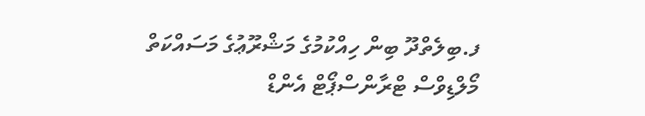ފ.ބިލެތްދޫ ބިން ހިއްކުމުގެ މަޝްރޫޢުގެ މަސައްކަތް މޯލްޑިވްސް ޓްރާންސްޕޯޓް އެންޑް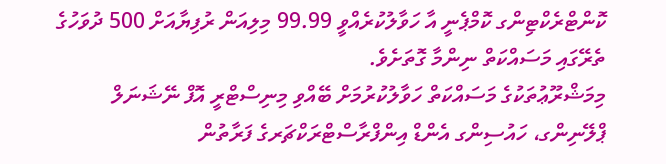ކޮންޓްރެކްޓިންގ ކޮމްޕެނީ އާ ހަވާލުކުރެއްވީ 99.99 މިލިއަން ރުފިޔާއަށް 500 ދުވަހުގެ ތެރޭގައި މަސައްކަތް ނިންމާ ގޮތަށެވެ.
މިމަޝްރޫޢުތަކުގެ މަސައްކަތް ހަވާލުކުރުމަށް ބޭއްވި މިނިސްޓްރީ އޮފް ނޭޝަނަލް ޕްލޭނިންގ، ހައުސިންގ އެންޑް އިންފްރާސްޓްރަކްޗަރގެ ފަރާތުން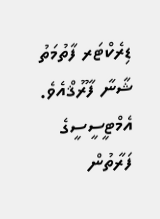ޑިރެކްޓަރ ފާތުމަތު ޝާނާ ފާރޫޤްއެވެ. އެމްޓީސީސީގެ ފަރާތުން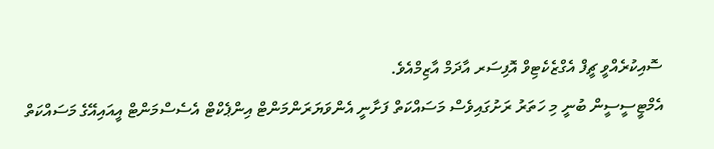ސޮއިކުރެއްވީ ޗީފް އެގްޒެކެޓިވް އޮފިސަރ އާދަމް އާޒިމްއެވެ.
އެމްޓީސީސީން ބުނީ މި ހަތަރު ރަށުގައިވެސް މަސައްކަތް ފަށާނީ އެންވަޔަރަންމަންޓް އިންޕެކްޓް އެސެސްމަންޓް އީއައިއޭގެ މަސައްކަތް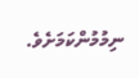ނިމުމުންކަމަށެވެ.